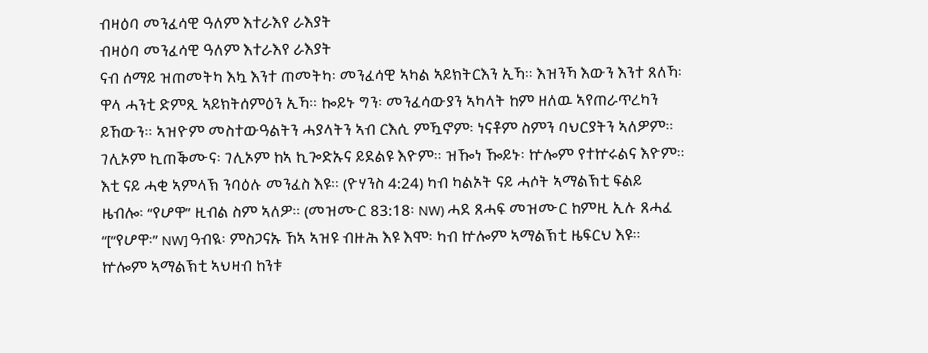ብዛዕባ መንፈሳዊ ዓለም እተራእየ ራእያት
ብዛዕባ መንፈሳዊ ዓለም እተራእየ ራእያት
ናብ ሰማይ ዝጠመትካ እኳ እንተ ጠመትካ፡ መንፈሳዊ ኣካል ኣይክትርእን ኢኻ። እዝንኻ እውን እንተ ጸለኻ፡ ዋላ ሓንቲ ድምጺ ኣይክትሰምዕን ኢኻ። ኰይኑ ግን፡ መንፈሳውያን ኣካላት ከም ዘለዉ ኣየጠራጥረካን ይኸውን። ኣዝዮም መስተውዓልትን ሓያላትን ኣብ ርእሲ ምዃኖም፡ ነናቶም ስምን ባህርያትን ኣለዎም። ገሊኦም ኪጠቕሙና፡ ገሊኦም ከኣ ኪጐድኡና ይደልዩ እዮም። ዝዀነ ዀይኑ፡ ኵሎም የተኵሩልና እዮም።
እቲ ናይ ሓቂ ኣምላኽ ንባዕሉ መንፈስ እዩ። (ዮሃንስ 4:24) ካብ ካልኦት ናይ ሓሶት ኣማልኽቲ ፍልይ ዜብሎ፡ “የሆዋ” ዚብል ስም ኣለዎ። (መዝሙር 83:18፡ NW) ሓደ ጸሓፍ መዝሙር ከምዚ ኢሉ ጸሓፈ “[“የሆዋ፡” NW] ዓብዪ፡ ምስጋናኡ ኸኣ ኣዝዩ ብዙሕ እዩ እሞ፡ ካብ ኵሎም ኣማልኽቲ ዜፍርህ እዩ። ኵሎም ኣማልኽቲ ኣህዛብ ከንቱ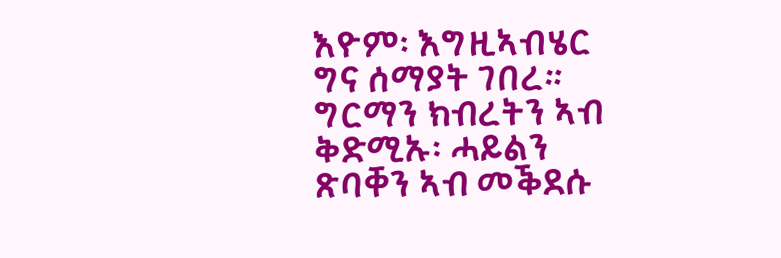እዮም፡ እግዚኣብሄር ግና ሰማያት ገበረ። ግርማን ክብረትን ኣብ ቅድሚኡ፡ ሓይልን ጽባቐን ኣብ መቕደሱ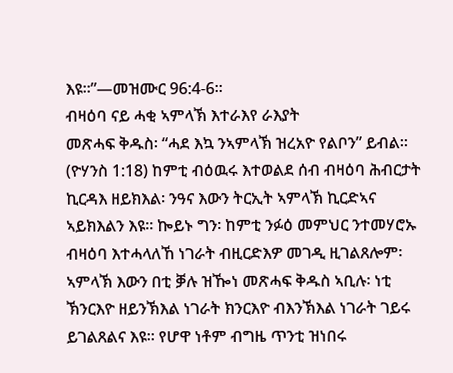እዩ።”—መዝሙር 96:4-6።
ብዛዕባ ናይ ሓቂ ኣምላኽ እተራእየ ራእያት
መጽሓፍ ቅዱስ፡ “ሓደ እኳ ንኣምላኽ ዝረአዮ የልቦን” ይብል። (ዮሃንስ 1:18) ከምቲ ብዕዉሩ እተወልደ ሰብ ብዛዕባ ሕብርታት ኪርዳእ ዘይክእል፡ ንዓና እውን ትርኢት ኣምላኽ ኪርድኣና ኣይክእልን እዩ። ኰይኑ ግን፡ ከምቲ ንፉዕ መምህር ንተመሃሮኡ ብዛዕባ እተሓላለኸ ነገራት ብዚርድእዎ መገዲ ዚገልጸሎም፡ ኣምላኽ እውን በቲ ቓሉ ዝዀነ መጽሓፍ ቅዱስ ኣቢሉ፡ ነቲ ኽንርእዮ ዘይንኽእል ነገራት ክንርእዮ ብእንኽእል ነገራት ገይሩ ይገልጸልና እዩ። የሆዋ ነቶም ብግዜ ጥንቲ ዝነበሩ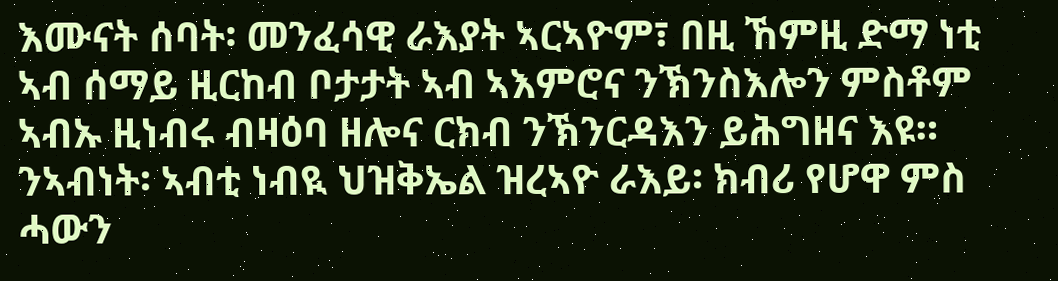እሙናት ሰባት፡ መንፈሳዊ ራእያት ኣርኣዮም፣ በዚ ኸምዚ ድማ ነቲ ኣብ ሰማይ ዚርከብ ቦታታት ኣብ ኣእምሮና ንኽንስእሎን ምስቶም ኣብኡ ዚነብሩ ብዛዕባ ዘሎና ርክብ ንኽንርዳእን ይሕግዘና እዩ።
ንኣብነት፡ ኣብቲ ነብዪ ህዝቅኤል ዝረኣዮ ራእይ፡ ክብሪ የሆዋ ምስ ሓውን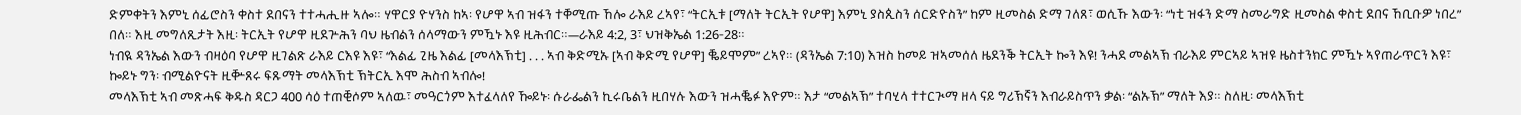ድምቀትን እምኒ ሰፊሮስን ቀስተ ደበናን ተተሓሒዙ ኣሎ። ሃዋርያ ዮሃንስ ከኣ፡ የሆዋ ኣብ ዝፋን ተቐሚጡ ኸሎ ራእይ ረኣየ፣ “ትርኢቱ [ማለት ትርኢት የሆዋ] እምኒ ያስጲስን ሰርድዮስን” ከም ዚመስል ድማ ገለጸ፣ ወሲኹ እውን፡ “ነቲ ዝፋን ድማ ስመራግድ ዚመስል ቀስቲ ደበና ኸቢቡዎ ነበረ” በለ። እዚ መግለጺታት እዚ፡ ትርኢት የሆዋ ዚደጕሕን ባህ ዜብልን ሰላማውን ምዃኑ እዩ ዚሕብር።—ራእይ 4:2, 3፣ ህዝቅኤል 1:26-28።
ነብዪ ዳንኤል እውን ብዛዕባ የሆዋ ዚገልጽ ራእይ ርእዩ እዩ፣ “እልፊ ጊዜ እልፊ [መላእኽቲ] . . . ኣብ ቅድሚኡ [ኣብ ቅድሚ የሆዋ] ቘይሞም” ረኣየ። (ዳንኤል 7:10) እዝስ ከመይ ዝኣመሰለ ዜደንቕ ትርኢት ኰን እዩ! ንሓደ መልኣኽ ብራእይ ምርኣይ ኣዝዩ ዜስተንክር ምዃኑ ኣየጠራጥርን እዩ፣ ኰይኑ ግን፡ ብሚልዮናት ዚቝጸሩ ፍጹማት መላእኽቲ ኽትርኢ እሞ ሕስብ ኣብሎ!
መላእኽቲ ኣብ መጽሓፍ ቅዱስ ዳርጋ 400 ሳዕ ተጠቒሶም ኣለዉ፣ መዓርጎም እተፈላለየ ዀይኑ፡ ሱራፌልን ኪሩቤልን ዚበሃሉ እውን ዝሓቘፉ እዮም። እታ “መልኣኽ” ተባሂላ ተተርጒማ ዘላ ናይ ግሪኽኛን እብራይስጥን ቃል፡ “ልኡኽ” ማለት እያ። ስለዚ፡ መላእኽቲ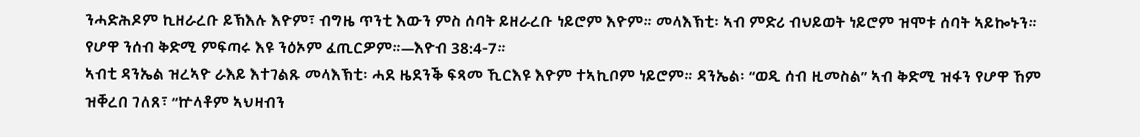ንሓድሕዶም ኪዘራረቡ ይኽእሉ እዮም፣ ብግዜ ጥንቲ እውን ምስ ሰባት ይዘራረቡ ነይሮም እዮም። መላእኽቲ፡ ኣብ ምድሪ ብህይወት ነይሮም ዝሞቱ ሰባት ኣይኰኑን። የሆዋ ንሰብ ቅድሚ ምፍጣሩ እዩ ንዕኦም ፈጢርዎም።—እዮብ 38:4-7።
ኣብቲ ዳንኤል ዝረኣዮ ራእይ እተገልጹ መላእኽቲ፡ ሓደ ዜደንቕ ፍጻመ ኺርእዩ እዮም ተኣኪቦም ነይሮም። ዳንኤል፡ “ወዲ ሰብ ዚመስል” ኣብ ቅድሚ ዝፋን የሆዋ ኸም ዝቐረበ ገለጸ፣ “ኵላቶም ኣህዛብን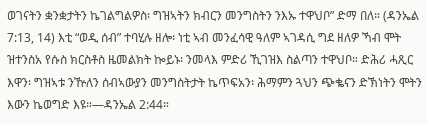ወገናትን ቋንቋታትን ኬገልግልዎስ፡ ግዝኣትን ክብርን መንግስትን ንእኡ ተዋህቦ” ድማ በለ። (ዳንኤል 7:13, 14) እቲ “ወዲ ሰብ” ተባሂሉ ዘሎ፡ ነቲ ኣብ መንፈሳዊ ዓለም ኣገዳሲ ግደ ዘለዎ ኻብ ሞት ዝተንስአ የሱስ ክርስቶስ ዜመልክት ኰይኑ፡ ንመላእ ምድሪ ኺገዝእ ስልጣን ተዋህቦ። ድሕሪ ሓጺር እዋን፡ ግዝኣቱ ንዅለን ሰብኣውያን መንግስትታት ኬጥፍአን፡ ሕማምን ጓህን ጭቈናን ድኽነትን ሞትን እውን ኬወግድ እዩ።—ዳንኤል 2:44።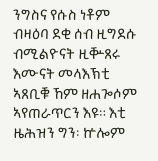ንግስና የሱስ ነቶም ብዛዕባ ደቂ ሰብ ዚግደሱ ብሚልዮናት ዚቝጸሩ እሙናት መላእኽቲ ኣጸቢቑ ኸም ዘሐጐሶም ኣየጠራጥርን እዩ። እቲ ዜሕዝን ግን፡ ኵሎም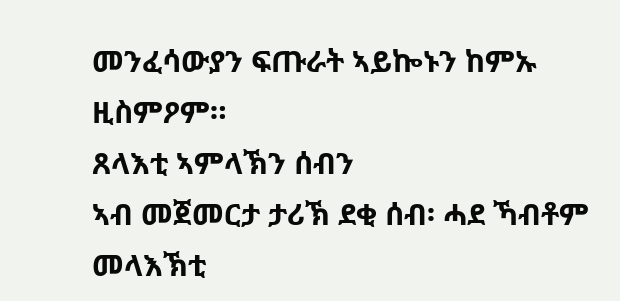መንፈሳውያን ፍጡራት ኣይኰኑን ከምኡ ዚስምዖም።
ጸላእቲ ኣምላኽን ሰብን
ኣብ መጀመርታ ታሪኽ ደቂ ሰብ፡ ሓደ ኻብቶም መላእኽቲ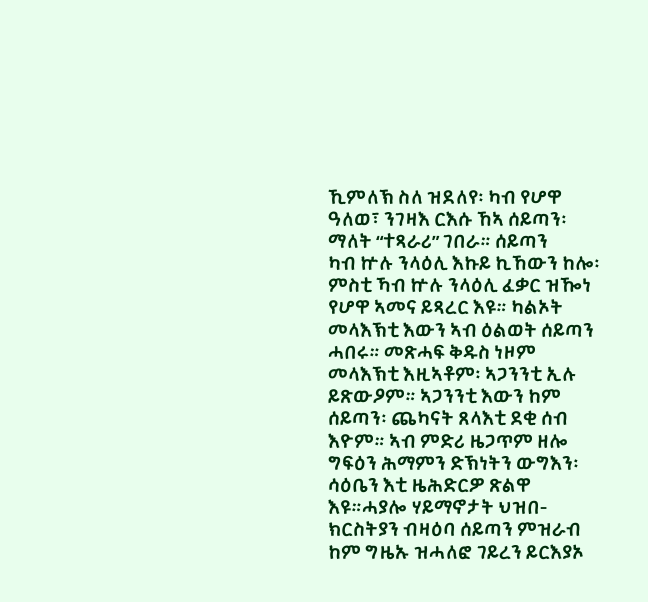ኺምለኽ ስለ ዝደለየ፡ ካብ የሆዋ ዓለወ፣ ንገዛእ ርእሱ ኸኣ ሰይጣን፡ ማለት “ተጻራሪ” ገበራ። ሰይጣን
ካብ ኵሉ ንላዕሊ እኩይ ኪኸውን ከሎ፡ ምስቲ ኻብ ኵሉ ንላዕሊ ፈቃር ዝዀነ የሆዋ ኣመና ይጻረር እዩ። ካልኦት መላእኽቲ እውን ኣብ ዕልወት ሰይጣን ሓበሩ። መጽሓፍ ቅዱስ ነዞም መላእኽቲ እዚኣቶም፡ ኣጋንንቲ ኢሉ ይጽውዖም። ኣጋንንቲ እውን ከም ሰይጣን፡ ጨካናት ጸላእቲ ደቂ ሰብ እዮም። ኣብ ምድሪ ዜጋጥም ዘሎ ግፍዕን ሕማምን ድኽነትን ውግእን፡ ሳዕቤን እቲ ዜሕድርዎ ጽልዋ እዩ።ሓያሎ ሃይማኖታት ህዝበ-ክርስትያን ብዛዕባ ሰይጣን ምዝራብ ከም ግዜኡ ዝሓለፎ ገይረን ይርእያኦ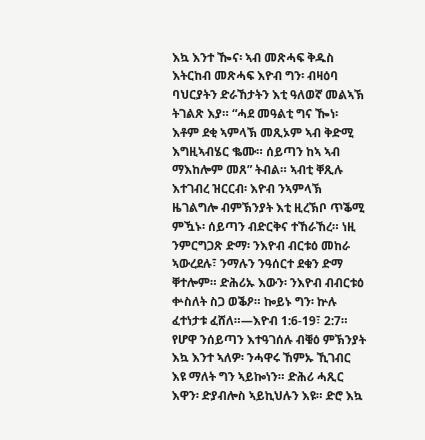እኳ እንተ ዀና፡ ኣብ መጽሓፍ ቅዱስ እትርከብ መጽሓፍ እዮብ ግን፡ ብዛዕባ ባህርያትን ድራኸታትን እቲ ዓለወኛ መልኣኽ ትገልጽ እያ። “ሓደ መዓልቲ ግና ዀነ፡ እቶም ደቂ ኣምላኽ መጺኦም ኣብ ቅድሚ እግዚኣብሄር ቈሙ። ሰይጣን ከኣ ኣብ ማእከሎም መጸ” ትብል። ኣብቲ ቐጺሉ እተገብረ ዝርርብ፡ እዮብ ንኣምላኽ ዜገልግሎ ብምኽንያት እቲ ዚረኽቦ ጥቕሚ ምዃኑ፡ ሰይጣን ብድርቅና ተኸራኸረ። ነዚ ንምርግጋጽ ድማ፡ ንእዮብ ብርቱዕ መከራ ኣውረደሉ፣ ንማሉን ንዓሰርተ ደቁን ድማ ቐተሎም። ድሕሪኡ እውን፡ ንእዮብ ብብርቱዕ ቍስለት ስጋ ወቕዖ። ኰይኑ ግን፡ ኵሉ ፈተነታቱ ፈሸለ።—እዮብ 1:6-19፣ 2:7።
የሆዋ ንሰይጣን እተዓገሰሉ ብቑዕ ምኽንያት እኳ እንተ ኣለዎ፡ ንሓዋሩ ኸምኡ ኺገብር እዩ ማለት ግን ኣይኰነን። ድሕሪ ሓጺር እዋን፡ ድያብሎስ ኣይኪህሉን እዩ። ድሮ እኳ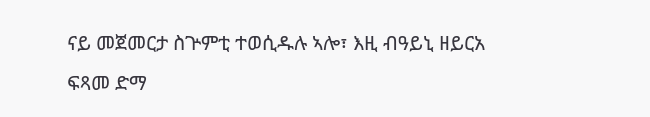ናይ መጀመርታ ስጕምቲ ተወሲዱሉ ኣሎ፣ እዚ ብዓይኒ ዘይርአ ፍጻመ ድማ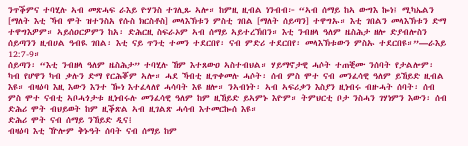ንጥቕምና ተባሂሉ ኣብ መጽሓፍ ራእይ ዮሃንስ ተገሊጹ ኣሎ። ከምዚ ዚብል ነንብብ፦ “ኣብ ሰማይ ከኣ ውግእ ኰነ፤ ሚካኤልን [ማለት እቲ ኻብ ሞት ዝተንስአ የሱስ ክርስቶስ] መላእኽቱን ምስቲ ገበል [ማለት ሰይጣን] ተዋግኡ። እቲ ገበልን መላእኽቱን ድማ ተዋግእዎም። ኣይሰዐርዎምን ከአ፡ ድሕርዚ ስፍራኦም ኣብ ሰማይ ኣይተረኽበን። እቲ ንብዘላ ዓለም ዜስሕታ ዘሎ ድያብሎስን ሰይጣንን ዚብሀል ዓብዪ ገበል፡ እቲ ናይ ጥንቲ ተመን ተደርበየ፡ ናብ ምድሪ ተደርበየ፡ መላእኽቱውን ምስኡ ተደርበዩ።”—ራእይ 12:7-9።
ሰይጣን፡ “እቲ ንብዘላ ዓለም ዜስሕታ” ተባሂሉ ኸም እተጸውዐ ኣስተብህል። ሃይማኖታዊ ሓሶት ተጠቒሙ ንሰባት የታልሎም፡ ካብ የሆዋን ካብ ቃሉን ድማ የርሕቖም ኣሎ። ሓደ ኻብቲ ዚጥቀመሉ ሓሶት፡ ሰብ ምስ ሞተ ናብ መንፈሳዊ ዓለም ይኸይድ ዚብል እዩ። ብዛዕባ እዚ እውን እንተ ዀነ እተፈላለየ ሓሳባት እዩ ዘሎ። ንኣብነት፡ ኣብ ኣፍሪቃን እስያን ዚነብሩ ብዙሓት ሰባት፡ ሰብ ምስ ሞተ ናብቲ ኣቦሓጎታቱ ዚነብሩሉ መንፈሳዊ ዓለም ከም ዚኸይድ ይኣምኑ እዮም። ትምህርቲ ቦታ ንስሓን ገሃነምን እውን፡ ሰብ ድሕሪ ሞት ብህይወት ከም ዚቕጽል ኣብ ዚገልጽ ሓሳብ እተመርኰሰ እዩ።
ድሕሪ ሞት ናብ ሰማይ ንኸይድ ዲና፧
ብዛዕባ እቲ ዅሎም ቅኑዓት ሰባት ናብ ሰማይ ከም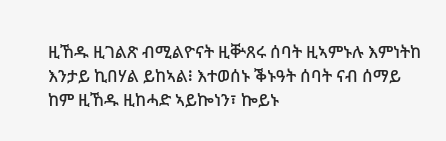ዚኸዱ ዚገልጽ ብሚልዮናት ዚቝጸሩ ሰባት ዚኣምኑሉ እምነትከ እንታይ ኪበሃል ይከኣል፧ እተወሰኑ ቕኑዓት ሰባት ናብ ሰማይ ከም ዚኸዱ ዚከሓድ ኣይኰነን፣ ኰይኑ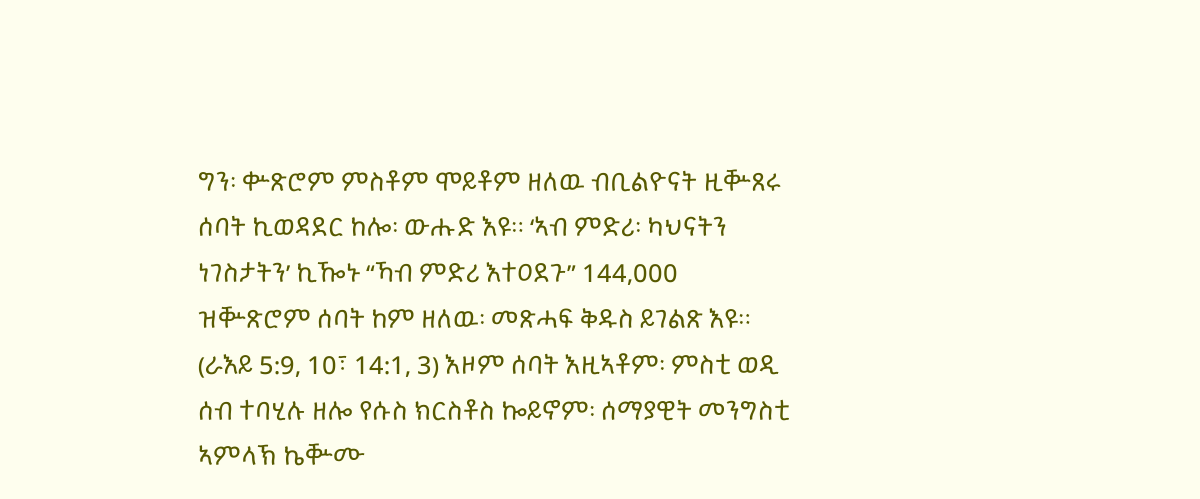ግን፡ ቍጽሮም ምስቶም ሞይቶም ዘለዉ ብቢልዮናት ዚቝጸሩ ሰባት ኪወዳደር ከሎ፡ ውሑድ እዩ። ‘ኣብ ምድሪ፡ ካህናትን ነገስታትን’ ኪዀኑ “ኻብ ምድሪ እተዐደጉ” 144,000 ዝቝጽሮም ሰባት ከም ዘለዉ፡ መጽሓፍ ቅዱስ ይገልጽ እዩ። (ራእይ 5:9, 10፣ 14:1, 3) እዞም ሰባት እዚኣቶም፡ ምስቲ ወዲ ሰብ ተባሂሉ ዘሎ የሱስ ክርስቶስ ኰይኖም፡ ሰማያዊት መንግስቲ ኣምላኽ ኬቝሙ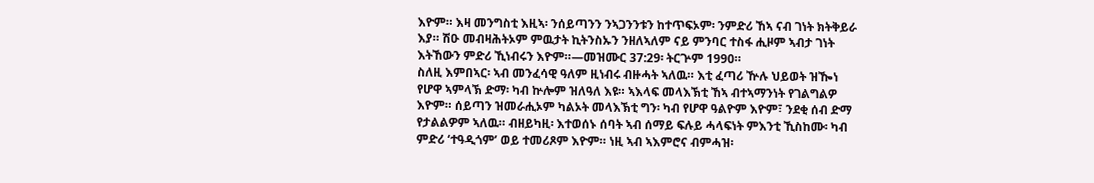እዮም። እዛ መንግስቲ እዚኣ፡ ንሰይጣንን ንኣጋንንቱን ከተጥፍኦም፡ ንምድሪ ኸኣ ናብ ገነት ክትቅይራ እያ። ሽዑ መብዛሕትኦም ምዉታት ኪትንስኡን ንዘለኣለም ናይ ምንባር ተስፋ ሒዞም ኣብታ ገነት እትኸውን ምድሪ ኺነብሩን እዮም።—መዝሙር 37:29፡ ትርጕም 1990።
ስለዚ እምበኣር፡ ኣብ መንፈሳዊ ዓለም ዚነብሩ ብዙሓት ኣለዉ። እቲ ፈጣሪ ዅሉ ህይወት ዝዀነ የሆዋ ኣምላኽ ድማ፡ ካብ ኵሎም ዝለዓለ እዩ። ኣእላፍ መላእኽቲ ኸኣ ብተኣማንነት የገልግልዎ እዮም። ሰይጣን ዝመራሒኦም ካልኦት መላእኽቲ ግን፡ ካብ የሆዋ ዓልዮም እዮም፣ ንደቂ ሰብ ድማ የታልልዎም ኣለዉ። ብዘይካዚ፡ እተወሰኑ ሰባት ኣብ ሰማይ ፍሉይ ሓላፍነት ምእንቲ ኺስከሙ፡ ካብ ምድሪ ‘ተዓዲጎም’ ወይ ተመሪጾም እዮም። ነዚ ኣብ ኣእምሮና ብምሓዝ፡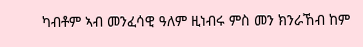ካብቶም ኣብ መንፈሳዊ ዓለም ዚነብሩ ምስ መን ክንራኸብ ከም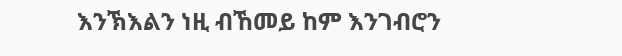እንኽእልን ነዚ ብኸመይ ከም እንገብሮን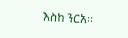እስከ ንርአ።